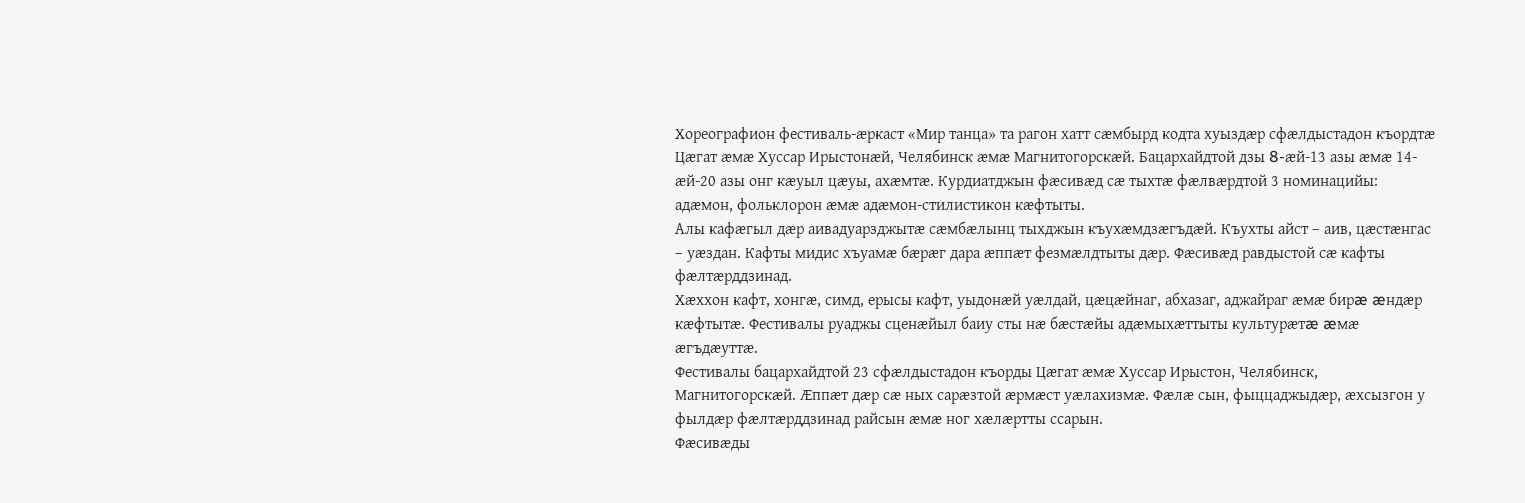Хореографион фестиваль-æркаст «Мир танца» та рагон хатт сæмбырд кодта хуыздæр сфæлдыстадон къордтæ Цæгат æмæ Хуссар Ирыстонæй, Челябинск æмæ Магнитогорскæй. Бацархайдтой дзы 8-æй-13 азы æмæ 14-æй-20 азы онг кæуыл цæуы, ахæмтæ. Курдиатджын фæсивæд сæ тыхтæ фæлвæрдтой 3 номинацийы: адæмон, фольклорон æмæ адæмон-стилистикон кæфтыты.
Алы кафæгыл дæр аивадуарзджытæ сæмбæлынц тыхджын къухæмдзæгъдæй. Къухты айст – аив, цæстæнгас – уæздан. Кафты мидис хъуамæ бæрæг дара æппæт фезмæлдтыты дæр. Фæсивæд равдыстой сæ кафты фæлтæрддзинад.
Хæххон кафт, хонгæ, симд, ерысы кафт, уыдонæй уæлдай, цæцæйнаг, абхазаг, аджайраг æмæ бирæ æндæр кæфтытæ. Фестивалы руаджы сценæйыл баиу сты нæ бæстæйы адæмыхæттыты культурæтæ æмæ æгъдæуттæ.
Фестивалы бацархайдтой 23 сфæлдыстадон къорды Цæгат æмæ Хуссар Ирыстон, Челябинск, Магнитогорскæй. Æппæт дæр сæ ных сарæзтой æрмæст уæлахизмæ. Фæлæ сын, фыццаджыдæр, æхсызгон у фылдæр фæлтæрддзинад райсын æмæ ног хæлæртты ссарын.
Фæсивæды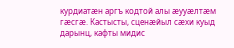курдиатæн аргъ кодтой алы æууæлтæм гæсгæ. Кастысты, сценæйыл сæхи куыд дарынц, кафты мидис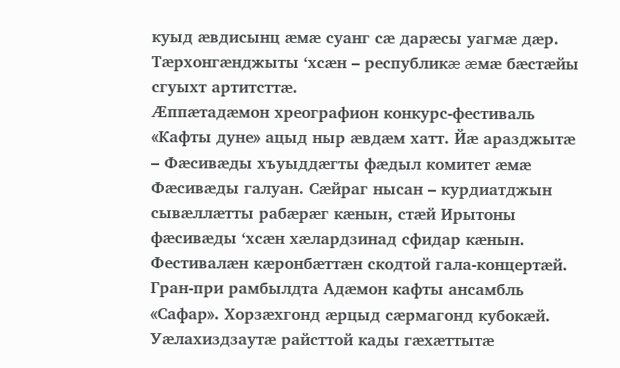куыд æвдисынц æмæ суанг сæ дарæсы уагмæ дæр. Тæрхонгæнджыты ‘хсæн – республикæ æмæ бæстæйы сгуыхт артитсттæ.
Æппæтадæмон хреографион конкурс-фестиваль «Кафты дуне» ацыд ныр æвдæм хатт. Йæ аразджытæ – Фæсивæды хъуыддæгты фæдыл комитет æмæ Фæсивæды галуан. Сæйраг нысан – курдиатджын сывæллæтты рабæрæг кæнын, стæй Ирытоны фæсивæды ‘хсæн хæлардзинад сфидар кæнын.
Фестивалæн кæронбæттæн скодтой гала-концертæй. Гран-при рамбылдта Адæмон кафты ансамбль «Сафар». Хорзæхгонд æрцыд сæрмагонд кубокæй. Уæлахиздзаутæ райсттой кады гæхæттытæ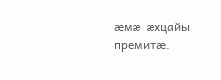æмæ æхцайы премитæ.